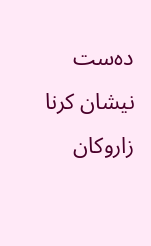دەست نیشان کرنا زاروکان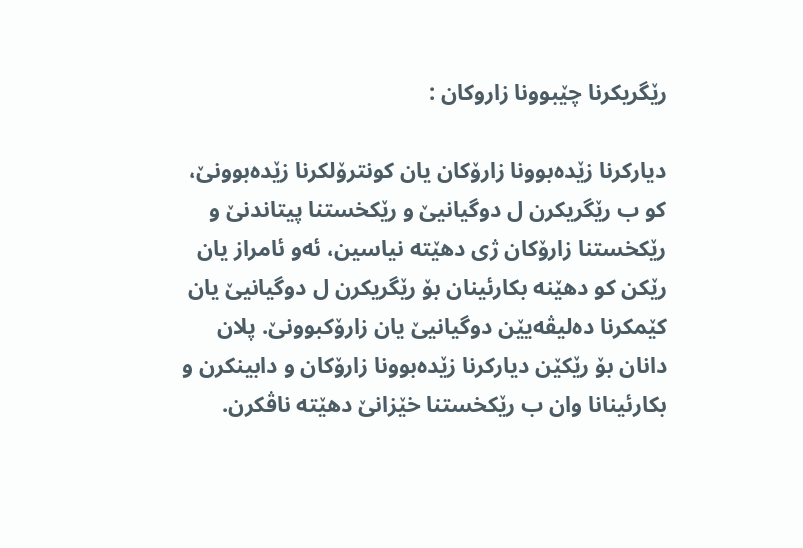رێگریکرنا چێبوونا زاروکان :

دیارکرنا زێدەبوونا زارۆکان یان کونترۆلکرنا زێدەبوونێ، کو ب رێگریکرن ل دوگیانیێ و رێکخستنا پیتاندنێ و رێکخستنا زارۆکان ژی دهێتە نیاسین، ئەو ئامراز یان رێکن کو دهێنە بکارئینان بۆ رێگریکرن ل دوگیانیێ یان کێمکرنا دەلیڤەیێن دوگیانیێ یان زارۆکبوونێ. پلان دانان بۆ رێكێن دیارکرنا زێدەبوونا زارۆکان و دابینکرن و بکارئینانا وان ب رێکخستنا خێزانێ دهێتە ناڤکرن.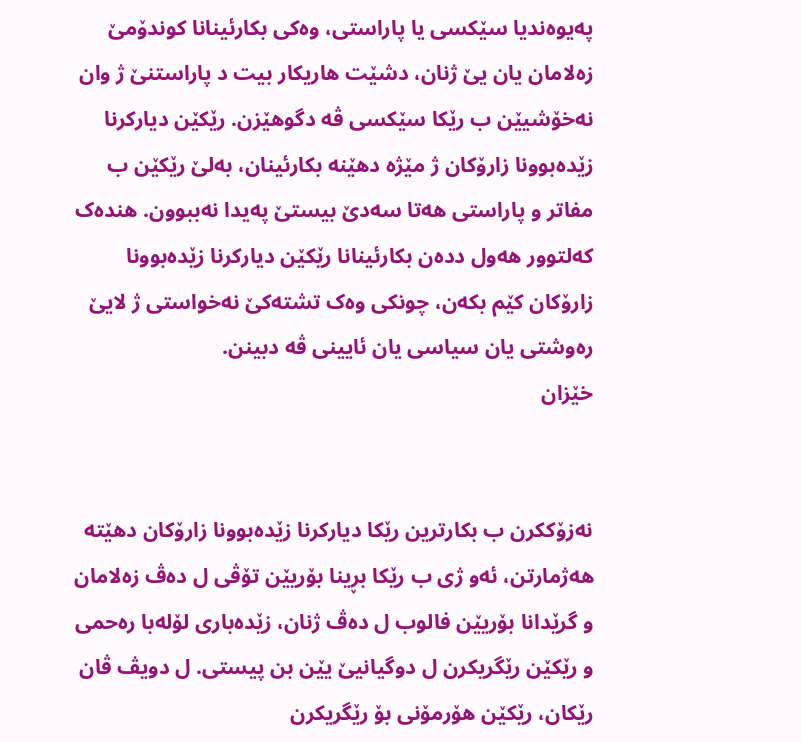پەیوەندیا سێکسی یا پاراستی، وەکی بکارئینانا کوندۆمێ زەلامان یان یێ ژنان، دشێت هاریکار بیت د پاراستنێ ژ وان نەخۆشیێن ب رێکا سێکسی ڤە دگوهێزن. رێکێن دیارکرنا زێدەبوونا زارۆکان ژ مێژە دهێنە بکارئینان، بەلێ رێکێن ب مفاتر و پاراستی هەتا سەدێ بیستێ پەیدا نەببوون. هندەک کەلتوور هەول ددەن بکارئینانا رێکێن دیارکرنا زێدەبوونا زارۆکان کێم بکەن، چونکی وەک تشتەکێ نەخواستی ژ لایێ رەوشتی یان سیاسی یان ئایینی ڤە دبینن.
خێزان


نەزۆککرن ب بکارترین رێکا دیارکرنا زێدەبوونا زارۆکان دهێتە هەژمارتن، ئەو ژی ب رێکا بڕینا بۆریێن تۆڤی ل دەڤ زەلامان و گرێدانا بۆریێن فالوب ل دەڤ ژنان، زێدەباری لۆلەبا رەحمی و رێکێن رێگریکرن ل دوگیانیێ یێن بن پیستی. ل دویڤ ڤان رێکان، رێکێن هۆرمۆنی بۆ رێگریکرن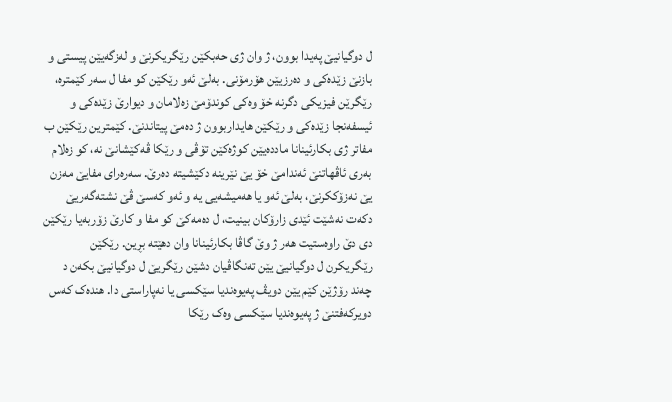ل دوگیانیێ پەیدا بوون، ژ وان ژی حەبکێن رێگریکرنێ و لەزگەیێن پیستی و بازنێ زێدەکی و دەرزیێن هۆرمۆنی. بەلێ ئەو رێکێن کو مفا ل سەر کێمترە، رێگرێن فیزیکی دگرنە خۆ وەکی کوندۆمێ زەلامان و دیوارێ زێدەکی و ئیسفەنجا زێدەکی و رێکێن هایداربوون ژ دەمێ پیتاندنێ. کێمترین رێکێن ب مفاتر ژی بکارئینانا ماددەیێن کوژەکێن تۆڤی و رێکا ڤەکێشانێ نە، کو زەلام بەری ئاڤهاتنێ ئەندامێ خۆ یێ نێرینە دکێشیتە دەرێ. سەرەرای مفایێ مەزن یێ نەزۆککرنێ، بەلێ ئەو یا هەمیشەیی یە و ئەو کەسێ ڤێ نشتەگەریێ دکەت نەشێت ئێدی زارۆکان بینیت، ل دەمەکێ کو مفا و کارێ زۆربەیا رێکێن دی دێ راوەستیت هەر ژ وێ گاڤا بکارئینانا وان دهێتە بڕین. رێکێن رێگریکرن ل دوگیانیێ یێن تەنگاڤیان دشێن رێگریێ ل دوگیانیێ بکەن د چەند رۆژێن کێم یێن دویڤ پەیوەندیا سێکسی یا نەپاراستی دا. هندەک کەس دویرکەفتنێ ژ پەیوەندیا سێکسی وەک رێکا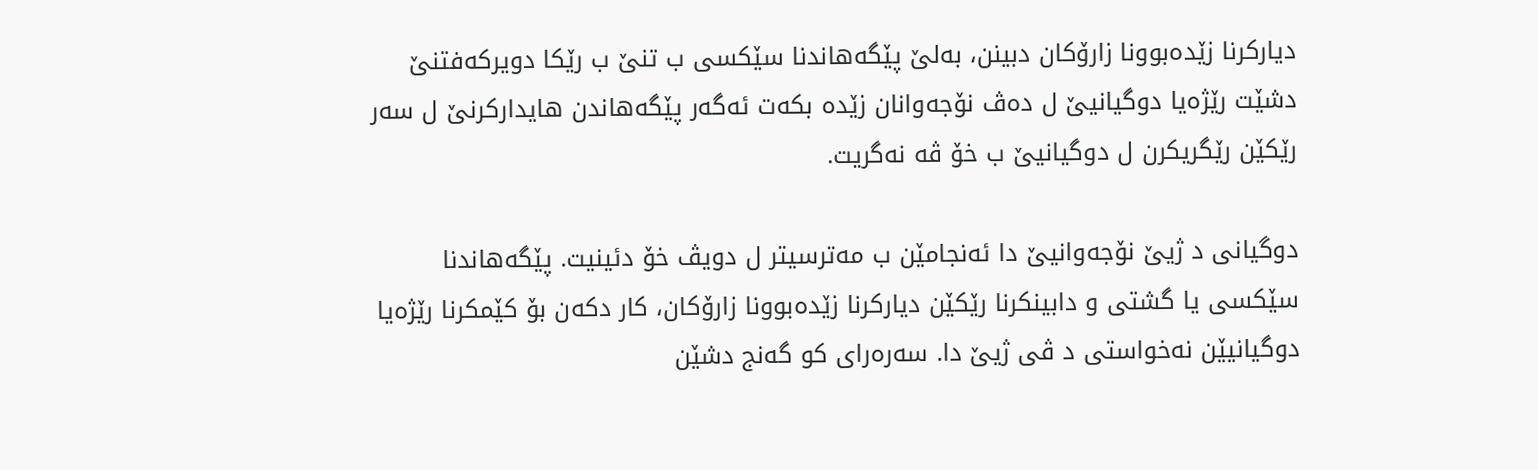دیارکرنا زێدەبوونا زارۆکان دبینن، بەلێ پێگەهاندنا سێکسی ب تنێ ب رێکا دویرکەفتنێ دشێت رێژەیا دوگیانیێ ل دەڤ نۆجەوانان زێدە بکەت ئەگەر پێگەهاندن هایدارکرنێ ل سەر رێکێن رێگریکرن ل دوگیانیێ ب خۆ ڤە نەگریت.

دوگیانی د ژیێ نۆجەوانیێ دا ئەنجامێن ب مەترسیتر ل دویڤ خۆ دئینیت. پێگەهاندنا سێکسی یا گشتی و دابینکرنا رێکێن دیارکرنا زێدەبوونا زارۆکان، کار دکەن بۆ کێمکرنا رێژەیا دوگیانیێن نەخواستی د ڤی ژیێ دا. سەرەرای کو گەنج دشێن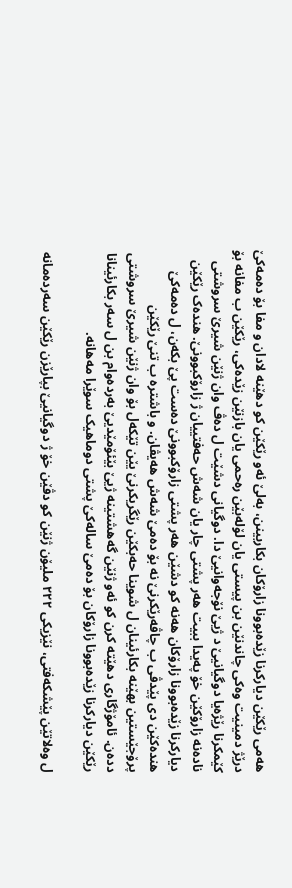هەمی رێکێن دیارکرنا زێدەبوونا زارۆکان بکاربینن، بەلێ ئەو رێکێن کو دهێنە لادان و مفا بۆ دەمەکێ درێژ دمینیت وەکی چاندنێن بن پیستی یان لۆلەبێن رەحمی یان بازنێن زێدەکی، رێکێن ب مفانە بۆ کێمکرنا رێژەیا دوگیانیێ د ژیێ نۆجەوانیێ دا. دوگیانی دشێت ل دەڤ وان ژنێن شیرێ سروشتی نادەنە زارۆکێن خۆ پەیدا ببیت هەر پشتی چار یان شەش حەفتییان ژ زارۆکبوونێ. هندەک رێکێن دیارکرنا زێدەبوونا زارۆکان هەنە کو دشێن هەر پشتی زارۆکبوونێ دەست پێ بکەن، ل دەمەکێ هندەکێن دی پێدڤی ب چاڤەرێکرنێ نە بۆ دەمێ شەش هەیڤان. و باشترە ب تنێ رێکێن پرۆجێستین بهێنە بکارئینان ل شوینا حەبکێن رێگریکرنێ یێن تێکەل بۆ وان ژنێن شیرێ سروشتی ددەن. ئامۆژگاری دهێتە کرن کو ئەو ژنێن گەهشتینە ژیێ بێئۆمێدیێ بەردەوام بن ل سەر بکارئینانا رێکێن دیارکرنا زێدەبوونا زارۆکان بۆ دەمێ سالەکێ پشتی دوماهیک سوێرا مەهانە.

ل وەلاتێن پێشکەفتی، نێزیکی ٢٢٢ ملیۆن ژنێن کو دڤێن خۆ ژ دوگیانیێ بپارێزن رێکێن سەردەمانە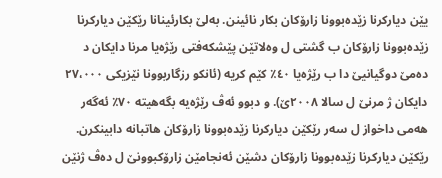یێن دیارکرنا زێدەبوونا زارۆکان بکار نائینن. بەلێ بکارئینانا رێکێن دیارکرنا زێدەبوونا زارۆکان ب گشتی ل وەلاتێن پێشکەفتی رێژەیا مرنا دایکان د دەمێ دوگیانیێ دا ب رێژەیا ٤٠٪ کێم کریە (ئانکو رزگاربوونا نێزیکی ٢٧،٠٠٠ دایکان ژ مرنێ ل سالا ٢٠٠٨ێ). و دبوو ئەڤ رێژەیە بگەهیتە ٧٠٪ ئەگەر هەمی داخواز ل سەر رێکێن دیارکرنا زێدەبوونا زارۆکان هاتبانە دابینکرن. رێکێن دیارکرنا زێدەبوونا زارۆکان دشێن ئەنجامێن زارۆکبوونێ ل دەڤ ژنێن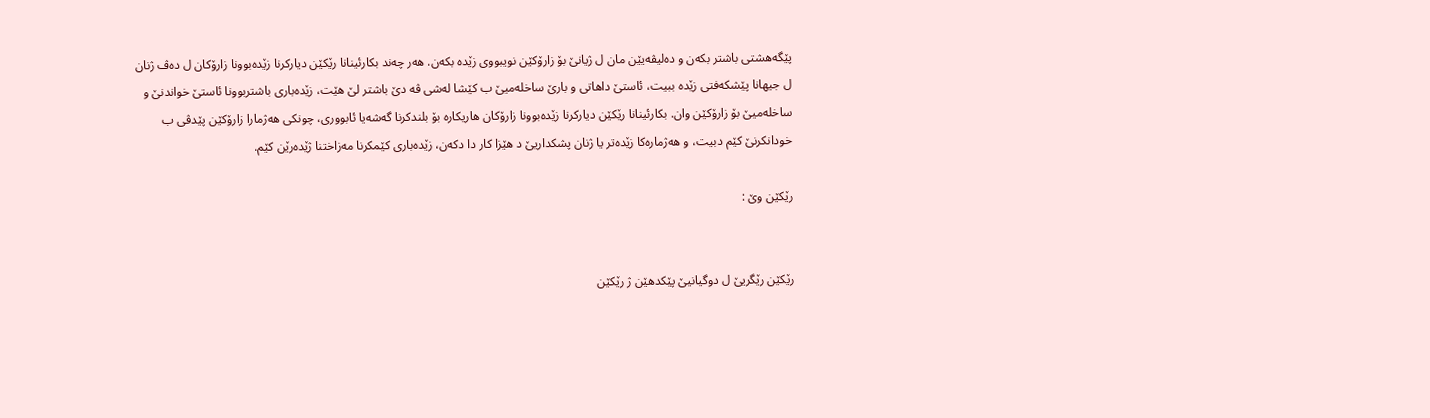پێگەهشتی باشتر بکەن و دەلیڤەیێن مان ل ژیانێ بۆ زارۆکێن نویبووی زێدە بکەن. هەر چەند بکارئینانا رێکێن دیارکرنا زێدەبوونا زارۆکان ل دەڤ ژنان ل جیهانا پێشکەفتی زێدە ببیت، ئاستێ داهاتی و بارێ ساخلەمیێ ب کێشا لەشی ڤە دێ باشتر لێ هێت، زێدەباری باشتربوونا ئاستێ خواندنێ و ساخلەمیێ بۆ زارۆکێن وان. بکارئینانا رێکێن دیارکرنا زێدەبوونا زارۆکان هاریکارە بۆ بلندکرنا گەشەیا ئابووری، چونکی هەژمارا زارۆکێن پێدڤی ب خودانکرنێ کێم دبیت، و هەژمارەکا زێدەتر یا ژنان پشکداریێ د هێزا کار دا دکەن، زێدەباری کێمکرنا مەزاختنا ژێدەرێن کێم.

رێکێن وێ :


رێکێن رێگریێ ل دوگیانیێ پێکدهێن ژ رێکێن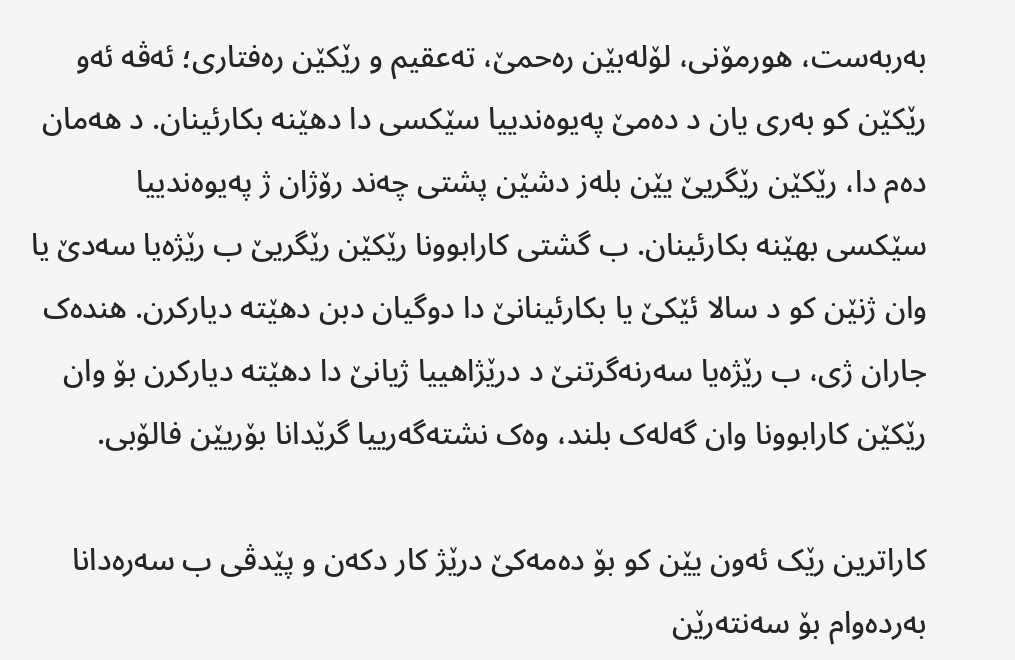بەربەست، هورمۆنی، لۆلەبێن رەحمێ، تەعقیم و رێکێن رەفتاری؛ ئەڤە ئەو رێکێن کو بەری یان د دەمێ پەیوەندییا سێکسی دا دهێنە بکارئینان. د هەمان دەم دا، رێکێن رێگریێ یێن بلەز دشێن پشتی چەند رۆژان ژ پەیوەندییا سێکسی بهێنە بکارئینان. ب گشتی کارابوونا رێکێن رێگریێ ب رێژەیا سەدێ یا وان ژنێن کو د سالا ئێکێ یا بکارئینانێ دا دوگیان دبن دهێتە دیارکرن. هندەک جاران ژی، ب رێژەیا سەرنەگرتنێ د درێژاهییا ژیانێ دا دهێتە دیارکرن بۆ وان رێکێن کارابوونا وان گەلەک بلند، وەک نشتەگەرییا گرێدانا بۆریێن فالۆبی.

کاراترین رێک ئەون یێن کو بۆ دەمەکێ درێژ کار دکەن و پێدڤی ب سەرەدانا بەردەوام بۆ سەنتەرێن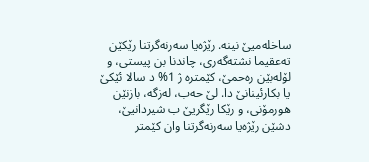ساخلەمیێ نینە. رێژەیا سەرنەگرتنا رێکێن تەعقیما نشتەگەری، چاندنا بن پیستی، و لۆلەبێن رەحمێ، کێمترە ژ 1% د سالا ئێکێ یا بکارئینانێ دا. لێ حەب، لەزگە، بازنێن هورمۆنی، و رێکا رێگریێ ب شیردانیێ، دشێن رێژەیا سەرنەگرتنا وان کێمتر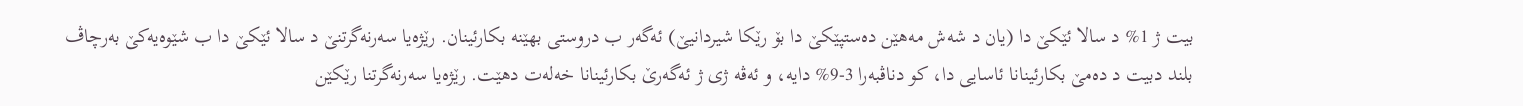بیت ژ 1% د سالا ئێکێ دا (یان د شەش مەهێن دەستپێکێ دا بۆ رێکا شیردانیێ) ئەگەر ب دروستی بهێنە بکارئینان. رێژەیا سەرنەگرتنێ د سالا ئێکێ دا ب شێوەیەکێ بەرچاڤ بلند دبیت د دەمێ بکارئینانا ئاسایی دا، کو دناڤبەرا 3-9% دایە، و ئەڤە ژی ژ ئەگەرێ بکارئینانا خەلەت دهێت. رێژەیا سەرنەگرتنا رێکێن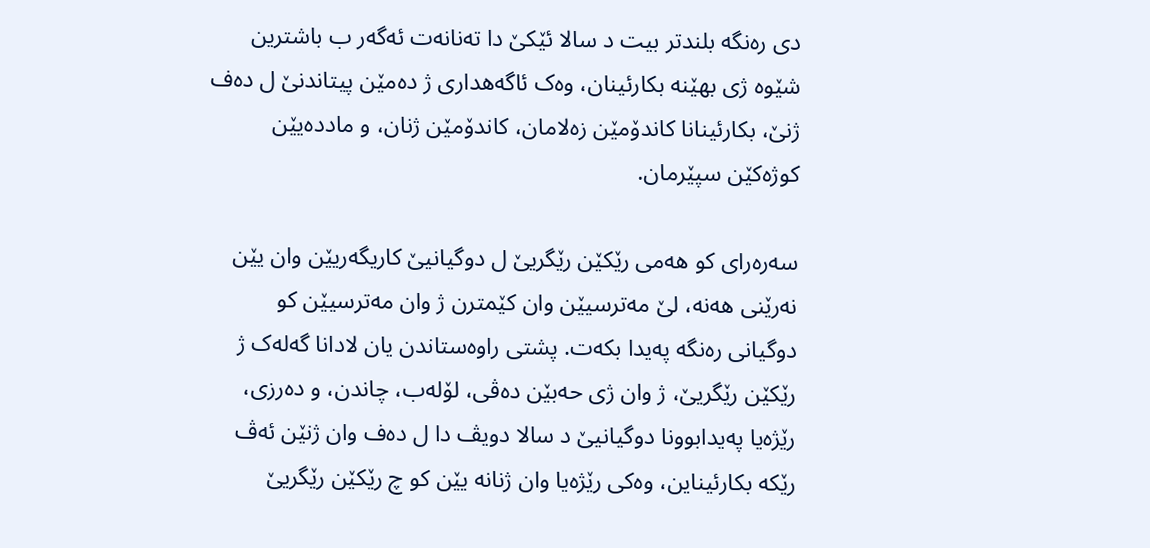دی رەنگە بلندتر بیت د سالا ئێکێ دا تەنانەت ئەگەر ب باشترین شێوە ژی بهێنە بکارئینان، وەک ئاگەهداری ژ دەمێن پیتاندنێ ل دەف ژنێ، بکارئینانا کاندۆمێن زەلامان، کاندۆمێن ژنان، و ماددەیێن کوژەکێن سپێرمان.

سەرەرای کو هەمی رێکێن رێگریێ ل دوگیانیێ کاریگەریێن وان یێن نەرێنی هەنە، لێ مەترسیێن وان کێمترن ژ وان مەترسیێن کو دوگیانی رەنگە پەیدا بکەت. پشتی راوەستاندن یان لادانا گەلەک ژ رێکێن رێگریێ، ژ وان ژی حەبێن دەڤی، لۆلەب، چاندن، و دەرزی، رێژەیا پەیدابوونا دوگیانیێ د سالا دویڤ دا ل دەف وان ژنێن ئەڤ رێکە بکارئیناین، وەکی رێژەیا وان ژنانە یێن کو چ رێکێن رێگریێ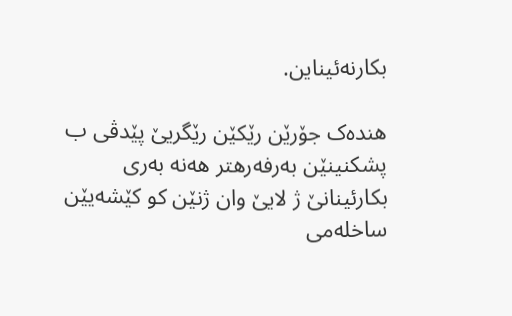بکارنەئیناین.

هندەک جۆرێن رێکێن رێگریێ پێدڤی ب پشکنینێن بەرفەرهتر هەنە بەری بکارئینانێ ژ لایێ وان ژنێن کو کێشەیێن ساخلەمی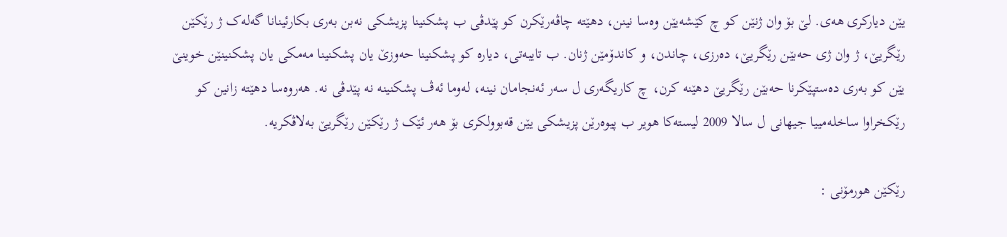یێن دیارکری هەی. لێ بۆ وان ژنێن کو چ کێشەیێن وەسا نینن، دهێتە چاڤەرێکرن کو پێدڤی ب پشکنینا پزیشکی نەبن بەری بکارئینانا گەلەک ژ رێکێن رێگریێ، ژ وان ژی حەبێن رێگریێ، دەرزی، چاندن، و کاندۆمێن ژنان. ب تایبەتی، دیارە کو پشکنینا حەوزێ یان پشکنینا مەمکی یان پشکنینێن خوینێ یێن کو بەری دەستپێکرنا حەبێن رێگریێ دهێنە کرن، چ کاریگەری ل سەر ئەنجامان نینە، لەوما ئەڤ پشکنینە نە پێدڤی نە. هەروەسا دهێتە زانین کو رێکخراوا ساخلەمییا جیهانی ل سالا 2009 لیستەکا هویر ب پیوەرێن پزیشکی یێن قەبوولکری بۆ هەر ئێک ژ رێکێن رێگریێ بەلاڤکریە.

رێکێن هورمۆنی :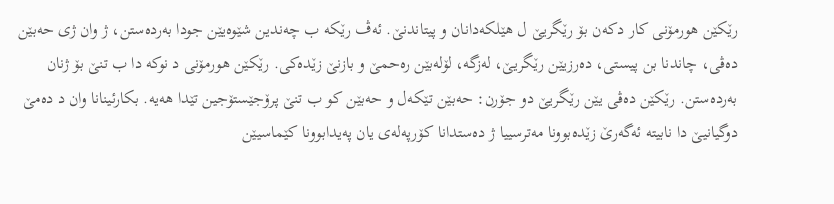رێکێن هورمۆنی کار دکەن بۆ رێگریێ ل هێلکەدانان و پیتاندنێ. ئەڤ رێکە ب چەندین شێوەیێن جودا بەردەستن، ژ وان ژی حەبێن دەڤی، چاندنا بن پیستی، دەرزیێن رێگریێ، لەزگە، لۆلەبێن رەحمێ و بازنێ زێدەکی. رێکێن هورمۆنی د نوکە دا ب تنێ بۆ ژنان بەردەستن. رێکێن دەڤی یێن رێگریێ دو جۆرن: حەبێن تێکەل و حەبێن کو ب تنێ پرۆجێستۆجین تێدا هەیە. بکارئینانا وان د دەمێ دوگیانیێ دا نابیتە ئەگەرێ زێدەبوونا مەترسییا ژ دەستدانا کۆرپەلەی یان پەیدابوونا کێماسیێن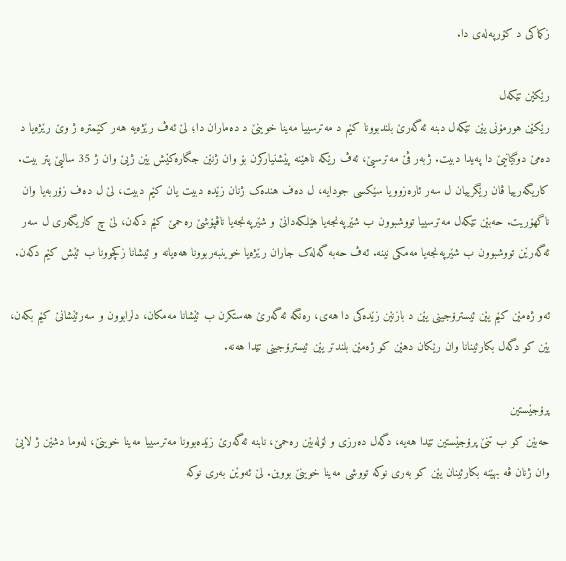زکماکی د کۆرپەلەی دا.

رێکێن تێکەل
رێکێن هورمۆنی یێن تێکەل دبنە ئەگەرێ بلندبوونا کێم د مەترسییا مەینا خوینێ د دەماران دا؛ لێ ئەڤ رێژەیە هەر کێمترە ژ وێ رێژەیا د دەمێ دوگیانیێ دا پەیدا دبیت. ژبەر ڤێ مەترسیێ، ئەڤ رێکە ناهێنە پێشنیارکرن بۆ وان ژنێن جگارەکێش یێن ژیێ وان ژ 35 سالیێ پتر بیت. کاریگەرییا ڤان رێگرییان ل سەر ئارەزوویا سێکسی جودایە، ل دەف هندەک ژنان زێدە دبیت یان کێم دبیت، لێ ل دەف زۆربەیا وان ناگهۆریت. حەبێن تێکەل مەترسییا تووشبوون ب شێرپەنجەیا هێلکەدانێ و شێرپەنجەیا ناڤپۆشێ رەحمێ کێم دکەن، لێ چ کاریگەری ل سەر ئەگەرێن تووشبوون ب شێرپەنجەیا مەمکی نینە. ئەڤ حەبە گەلەک جاران رێژەیا خوینبەربوونا هەەیانە و ئیشانا زکچوونا ب ئێش کێم دکەن.

ئەو ژەمێن کێم یێن ئیسترۆجینی یێن د بازنێن زێدەکی دا هەی، رەنگە ئەگەرێ هەستکرن ب ئێشانا مەمکان، دلرابوون و سەرئێشانێ کێم بکەن، یێن کو دگەل بکارئینانا وان رێکان دهێن کو ژەمێن بلندتر یێن ئیسترۆجینی تێدا هەنە.

پرۆجێستین
حەبێن کو ب تنێ پرۆجێستین تێدا هەیە، دگەل دەرزی و لۆلەبێن رەحمێ، نابنە ئەگەرێ زێدەبوونا مەترسییا مەینا خوینێ، لەوما دشێن ژ لایێ وان ژنان ڤە بهێنە بکارئینان یێن کو بەری نوکە تووشی مەینا خوینێ بووین. لێ ئەوێن بەری نوکە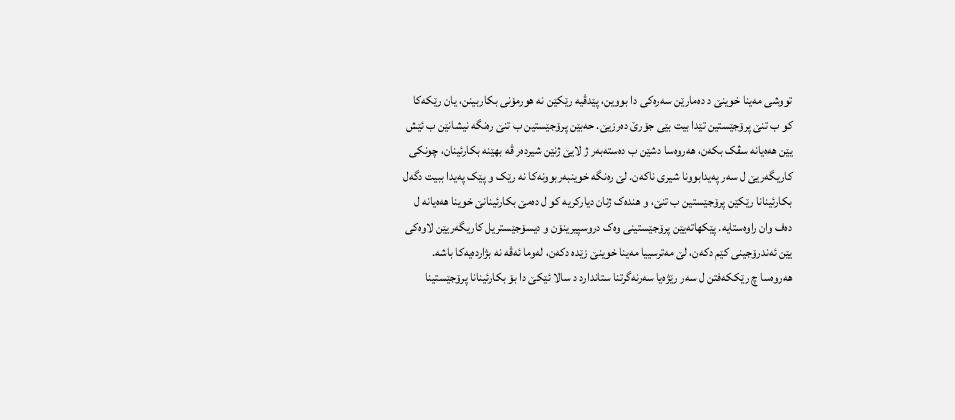تووشی مەینا خوینێ د دەمارێن سەرەکی دا بووین، پێدڤیە رێکێن نە هورمۆنی بکاربینن، یان رێکەکا کو ب تنێ پرۆجێستین تێدا بیت بێی جۆرێ دەرزیێ. حەبێن پرۆجێستین ب تنێ رەنگە نیشانێن ب ئێش یێن هەەیانە سڤک بکەن، هەروەسا دشێن ب دەستەبەر ژ لایێ ژنێن شیردەر ڤە بهێنە بکارئینان، چونکی کاریگەریێ ل سەر پەیدابوونا شیری ناکەن. لێ رەنگە خوینبەربوونەکا نە رێک و پێک پەیدا ببیت دگەل بکارئینانا رێکێن پرۆجێستین ب تنێ، و هندەک ژنان دیارکریە کو ل دەمێ بکارئینانێ خوینا هەەیانە ل دەف وان راوەستایە. پێکهاتەیێن پرۆجێستینی وەک دروسپیرینۆن و دیسۆجێستریل کاریگەریێن لاوەکی یێن ئەندرۆجینی کێم دکەن، لێ مەترسییا مەینا خوینێ زێدە دکەن، لەوما ئەڤە نە بژاردەیەکا باشە. هەروەسا چ رێککەفتن ل سەر رێژەیا سەرنەگرتنا ستاندارد د سالا ئێکێ دا بۆ بکارئینانا پرۆجێستینا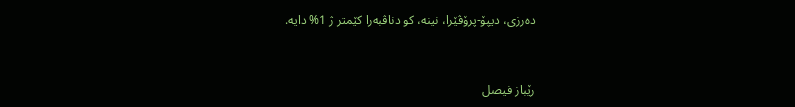دەرزی، دیپۆ-پرۆڤێرا، نینە، کو دناڤبەرا کێمتر ژ 1% دایە.


رێباز فيصل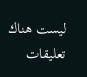ليست هناك تعليقات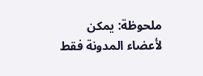ملحوظة: يمكن لأعضاء المدونة فقط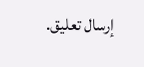إرسال تعليق.